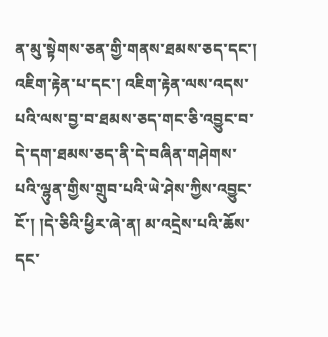ན་མུ་སྟེགས་ཅན་གྱི་གནས་ཐམས་ཅད་དང་། འཇིག་རྟེན་པ་དང་། འཇིག་རྟེན་ལས་འདས་པའི་ལས་བྱ་བ་ཐམས་ཅད་གང་ཅི་འབྱུང་བ་དེ་དག་ཐམས་ཅད་ནི་དེ་བཞིན་གཤེགས་པའི་ལྷུན་གྱིས་གྲུབ་པའི་ཡེ་ཤེས་ཀྱིས་འབྱུང་ངོ་། །དེ་ཅིའི་ཕྱིར་ཞེ་ན། མ་འདྲེས་པའི་ཆོས་དང་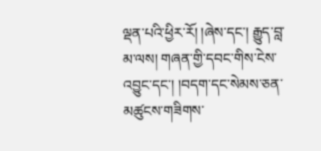ལྡན་པའི་ཕྱིར་རོ། །ཞེས་དང་། རྒྱུད་བླ་མ་ལས། གཞན་གྱི་དབང་གིས་ངེས་འབྱུང་དང་། །བདག་དང་སེམས་ཅན་མཚུངས་གཟིགས་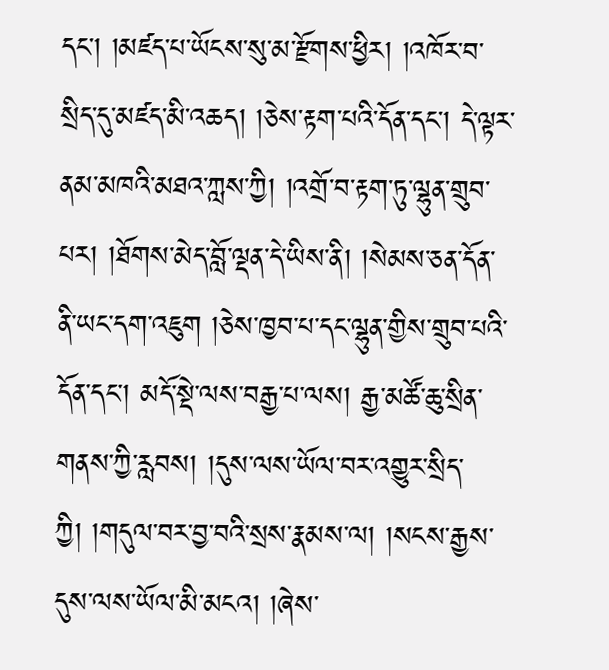དང་། །མཛད་པ་ཡོངས་སུ་མ་རྫོགས་ཕྱིར། །འཁོར་བ་སྲིད་དུ་མཛད་མི་འཆད། །ཅེས་རྟག་པའི་དོན་དང་། དེ་ལྟར་ནམ་མཁའི་མཐའ་ཀླས་ཀྱི། །འགྲོ་བ་རྟག་ཏུ་ལྷུན་གྲུབ་པར། །ཐོགས་མེད་བློ་ལྡན་དེ་ཡིས་ནི། །སེམས་ཅན་དོན་ནི་ཡང་དག་འཇུག །ཅེས་ཁྱབ་པ་དང་ལྷུན་གྱིས་གྲུབ་པའི་དོན་དང་། མདོ་སྡེ་ལས་བརྒྱ་པ་ལས། རྒྱ་མཚོ་ཆུ་སྲིན་གནས་ཀྱི་རླབས། །དུས་ལས་ཡོལ་བར་འགྱུར་སྲིད་ཀྱི། །གདུལ་བར་བྱ་བའི་སྲས་རྣམས་ལ། །སངས་རྒྱས་དུས་ལས་ཡོལ་མི་མངའ། །ཞེས་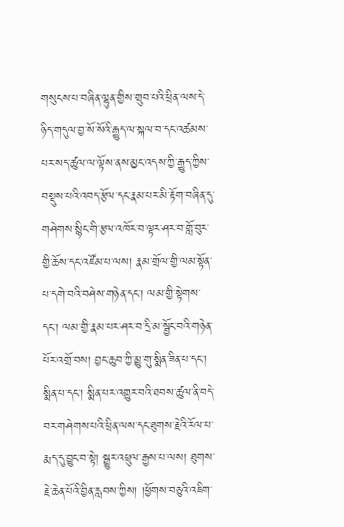གསུངས་པ་བཞིན་ལྷུན་གྱིས་གྲུབ་པའི་ཕྲིན་ལས་དེ་ཉིད་གདུལ་བྱ་སོ་སོའི་རྒྱུད་ལ་སྐལ་བ་དང་འཚམས་པར་སད་ཚུལ་ལ་ལྟོས་ནས་མྱང་འདས་ཀྱི་རྒྱུད་ཀྱིས་བསྡུས་པའི་འབད་རྩོལ་དང་རྣམ་པར་མི་རྟོག་བཞིན་དུ་གཤེགས་སྙིང་གི་རྩལ་འཁོར་བ་ལྟར་ཤར་བ་གློ་བུར་གྱི་ཆོས་དང་འཛོམ་པ་ལས། རྣམ་གྲོལ་གྱི་ལམ་སྟོན་པ་དགེ་བའི་བཤེས་གཉེན་དང་། ལམ་གྱི་སྟེགས་དང་། ལམ་གྱི་རྣམ་པར་ཤར་བ་དྲི་མ་སྦྱོང་བའི་གཉེན་པོར་འགྲོ་བས། བྱང་ཆུབ་ཀྱི་མྱུ་གུ་སྨིན་ཟིན་པ་དང་། སྨིན་པ་དང་། སྨིན་པར་འགྱུར་བའི་ཐབས་ཚུལ་ནི་བདེ་བར་གཤེགས་པའི་ཕྲིན་ལས་དང་ཐུགས་རྗེའི་རོལ་པ་རྨད་དུ་བྱུང་བ་སྟེ། སྒྱུར་འཕྲུལ་རྒྱས་པ་ལས། ཐུགས་རྗེ་ཆེན་པོའི་བྱིན་རླབས་ཀྱིས། །ཕྱོགས་བཅུའི་འཇིག་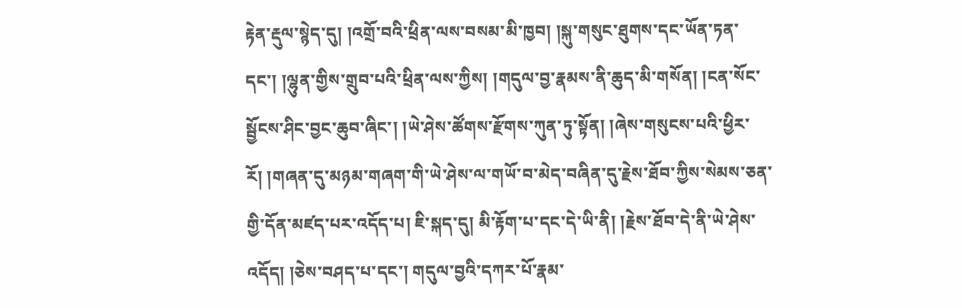རྟེན་རྡུལ་སྙེད་དུ། །འགྲོ་བའི་ཕྲིན་ལས་བསམ་མི་ཁྱབ། །སྐུ་གསུང་ཐུགས་དང་ཡོན་ཏན་དང་། །ལྷུན་གྱིས་གྲུབ་པའི་ཕྲིན་ལས་ཀྱིས། །གདུལ་བྱ་རྣམས་ནི་ཆུད་མི་གསོན། །ངན་སོང་སྦྱོངས་ཤིང་བྱང་ཆུབ་ཞིང་། །ཡེ་ཤེས་ཚོགས་རྫོགས་ཀུན་ཏུ་སྟོན། །ཞེས་གསུངས་པའི་ཕྱིར་རོ། །གཞན་དུ་མཉམ་གཞག་གི་ཡེ་ཤེས་ལ་གཡོ་བ་མེད་བཞིན་དུ་རྗེས་ཐོབ་ཀྱིས་སེམས་ཅན་གྱི་དོན་མཛད་པར་འདོད་པ། ཇི་སྐད་དུ། མི་རྟོག་པ་དང་དེ་ཡི་ནི། །རྗེས་ཐོབ་དེ་ནི་ཡེ་ཤེས་འདོད། །ཅེས་བཤད་པ་དང་། གདུལ་བྱའི་དཀར་པོ་རྣམ་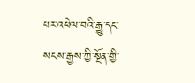པར་འཕེལ་བའི་རྒྱུ་དང་སངས་རྒྱས་ཀྱི་སྔོན་གྱི་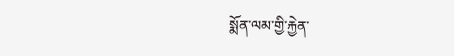སྨོན་ལམ་གྱི་རྐྱེན་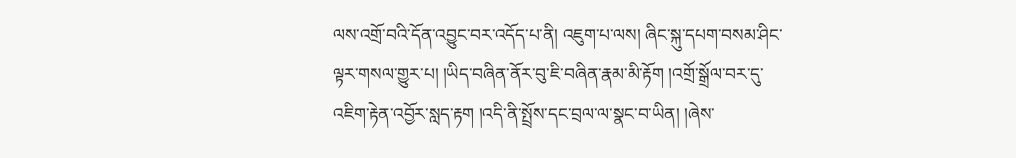ལས་འགྲོ་བའི་དོན་འབྱུང་བར་འདོད་པ་ནི། འཇུག་པ་ལས། ཞིང་སྐུ་དཔག་བསམ་ཤིང་ལྟར་གསལ་གྱུར་པ། །ཡིད་བཞིན་ནོར་བུ་ཇི་བཞིན་རྣམ་མི་རྟོག །འགྲོ་སྒྲོལ་བར་དུ་འཇིག་རྟེན་འབྱོར་སླད་རྟག །འདི་ནི་སྤྲོས་དང་བྲལ་ལ་སྣང་བ་ཡིན། །ཞེས་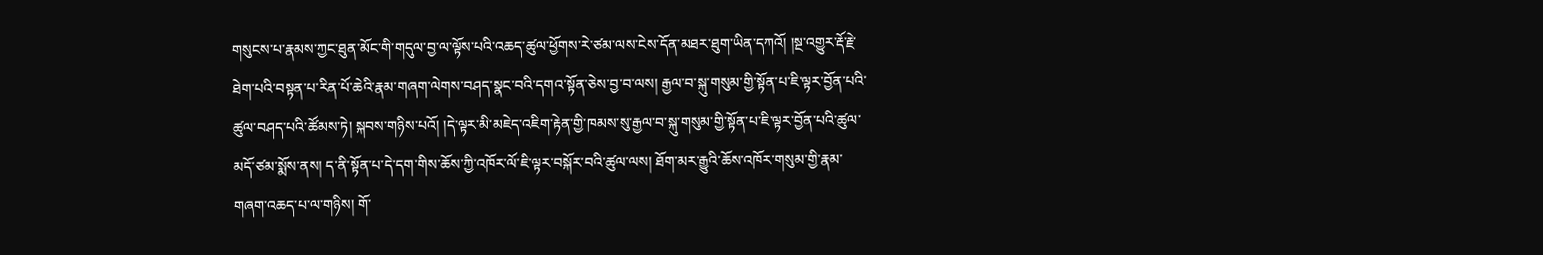གསུངས་པ་རྣམས་ཀྱང་ཐུན་མོང་གི་གདུལ་བྱ་ལ་ལྟོས་པའི་འཆད་ཚུལ་ཕྱོགས་རེ་ཙམ་ལས་ངེས་དོན་མཐར་ཐུག་ཡིན་དཀའོ། །སྔ་འགྱུར་རྡོ་རྗེ་ཐེག་པའི་བསྟན་པ་རིན་པོ་ཆེའི་རྣམ་གཞག་ལེགས་བཤད་སྣང་བའི་དགའ་སྟོན་ཅེས་བྱ་བ་ལས། རྒྱལ་བ་སྐུ་གསུམ་གྱི་སྟོན་པ་ཇི་ལྟར་བྱོན་པའི་ཚུལ་བཤད་པའི་ཚོམས་ཏེ། སྐབས་གཉིས་པའོ། །དེ་ལྟར་མི་མཇེད་འཇིག་རྟེན་གྱི་ཁམས་སུ་རྒྱལ་བ་སྐུ་གསུམ་གྱི་སྟོན་པ་ཇི་ལྟར་བྱོན་པའི་ཚུལ་མདོ་ཙམ་སྨོས་ནས། ད་ནི་སྟོན་པ་དེ་དག་གིས་ཆོས་ཀྱི་འཁོར་ལོ་ཇི་ལྟར་བསྐོར་བའི་ཚུལ་ལས། ཐོག་མར་རྒྱུའི་ཆོས་འཁོར་གསུམ་གྱི་རྣམ་གཞག་འཆད་པ་ལ་གཉིས། གོ་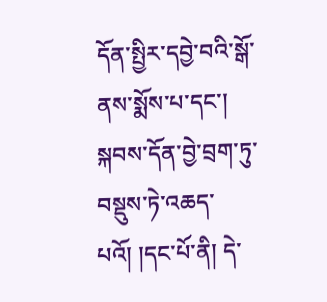དོན་སྤྱིར་དབྱེ་བའི་སྒོ་ནས་སྨོས་པ་དང་། སྐབས་དོན་བྱེ་བྲག་ཏུ་བསྡུས་ཏེ་འཆད་པའོ། །དང་པོ་ནི། དེ་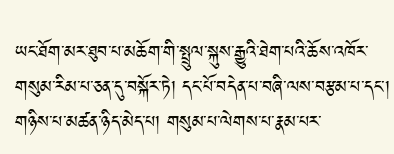ཡང་ཐོག་མར་ཐུབ་པ་མཆོག་གི་སྤྲུལ་སྐུས་རྒྱུའི་ཐེག་པའི་ཆོས་འཁོར་གསུམ་རིམ་པ་ཅན་དུ་བསྐོར་ཏེ། དང་པོ་བདེན་པ་བཞི་ལས་བརྩམ་པ་དང་། གཉིས་པ་མཚན་ཉིད་མེད་པ། གསུམ་པ་ལེགས་པ་རྣམ་པར་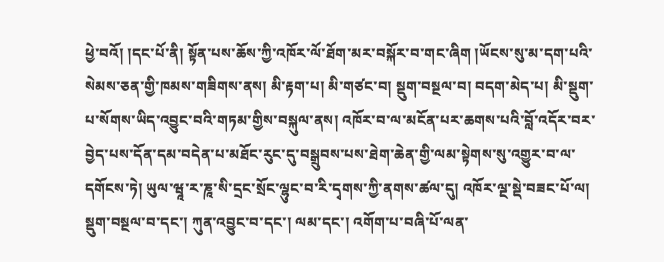ཕྱེ་བའོ། །དང་པོ་ནི། སྟོན་པས་ཆོས་ཀྱི་འཁོར་ལོ་ཐོག་མར་བསྐོར་བ་གང་ཞིག །ཡོངས་སུ་མ་དག་པའི་སེམས་ཅན་གྱི་ཁམས་གཟིགས་ནས། མི་རྟག་པ། མི་གཙང་བ། སྡུག་བསྔལ་བ། བདག་མེད་པ། མི་སྡུག་པ་སོགས་ཡིད་འབྱུང་བའི་གཏམ་གྱིས་བསྐུལ་ནས། འཁོར་བ་ལ་མངོན་པར་ཆགས་པའི་བློ་འདོར་བར་བྱེད་པས་དོན་དམ་བདེན་པ་མཐོང་རུང་དུ་བསྒྲུབས་པས་ཐེག་ཆེན་གྱི་ལམ་སྟེགས་སུ་འགྱུར་བ་ལ་དགོངས་ཏེ། ཡུལ་ཝཱ་ར་ཎཱ་སི་དྲང་སྲོང་ལྷུང་བ་རི་དྭགས་ཀྱི་ནགས་ཚལ་དུ། འཁོར་ལྔ་སྡེ་བཟང་པོ་ལ། སྡུག་བསྔལ་བ་དང་། ཀུན་འབྱུང་བ་དང་། ལམ་དང་། འགོག་པ་བཞི་པོ་ལན་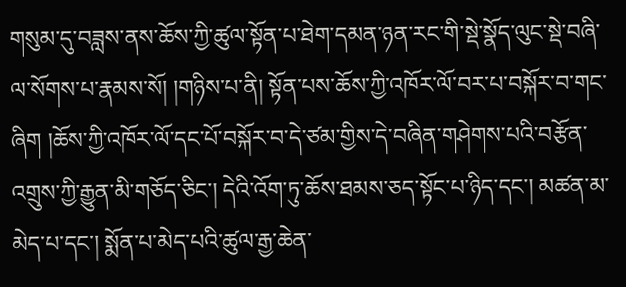གསུམ་དུ་བཟླས་ནས་ཆོས་ཀྱི་ཚུལ་སྟོན་པ་ཐེག་དམན་ཉན་རང་གི་སྡེ་སྣོད་ལུང་སྡེ་བཞི་ལ་སོགས་པ་རྣམས་སོ། །གཉིས་པ་ནི། སྟོན་པས་ཆོས་ཀྱི་འཁོར་ལོ་བར་པ་བསྐོར་བ་གང་ཞིག །ཆོས་ཀྱི་འཁོར་ལོ་དང་པོ་བསྐོར་བ་དེ་ཙམ་གྱིས་དེ་བཞིན་གཤེགས་པའི་བརྩོན་འགྲུས་ཀྱི་རྒྱུན་མི་གཅོད་ཅིང་། དེའི་འོག་ཏུ་ཆོས་ཐམས་ཅད་སྟོང་པ་ཉིད་དང་། མཚན་མ་མེད་པ་དང་། སྨོན་པ་མེད་པའི་ཚུལ་རྒྱ་ཆེན་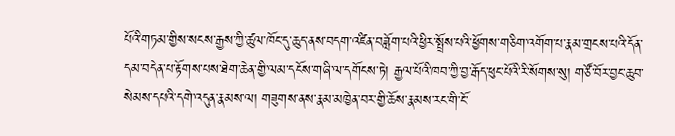པོའི་གཏམ་གྱིས་སངས་རྒྱས་ཀྱི་ཚུལ་ཁོང་དུ་ཆུད་ནས་བདག་འཛིན་བཟློག་པའི་ཕྱིར་སྤྲོས་པའི་ཕྱོགས་གཅིག་འགོག་པ་རྣམ་གྲངས་པའི་དོན་དམ་བདེན་པ་རྟོགས་པས་ཐེག་ཆེན་གྱི་ལམ་དངོས་གཞི་ལ་དགོངས་ཏེ། རྒྱལ་པོའི་ཁབ་ཀྱི་བྱ་རྒོད་ཕུང་པོའི་རི་སོགས་སུ། གཙོ་བོར་བྱང་ཆུབ་སེམས་དཔའི་དགེ་འདུན་རྣམས་ལ། གཟུགས་ནས་རྣམ་མཁྱེན་བར་གྱི་ཆོས་རྣམས་རང་གི་ངོ་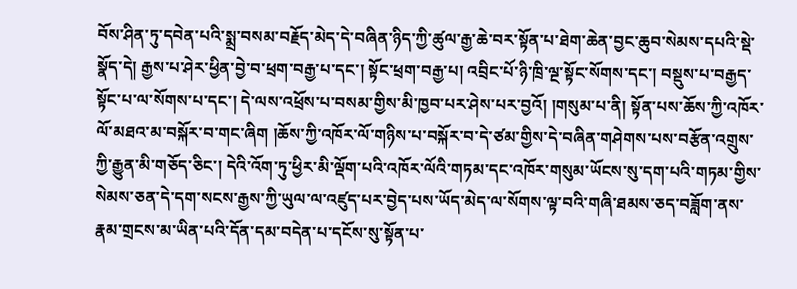བོས་ཤིན་ཏུ་དབེན་པའི་སྨྲ་བསམ་བརྗོད་མེད་དེ་བཞིན་ཉིད་ཀྱི་ཚུལ་རྒྱ་ཆེ་བར་སྟོན་པ་ཐེག་ཆེན་བྱང་ཆུབ་སེམས་དཔའི་སྡེ་སྣོད་དེ། རྒྱས་པ་ཤེར་ཕྱིན་བྱེ་བ་ཕྲག་བརྒྱ་པ་དང་། སྟོང་ཕྲག་བརྒྱ་པ། འབྲིང་པོ་ཉི་ཁྲི་ལྔ་སྟོང་སོགས་དང་། བསྡུས་པ་བརྒྱད་སྟོང་པ་ལ་སོགས་པ་དང་། དེ་ལས་འཕྲོས་པ་བསམ་གྱིས་མི་ཁྱབ་པར་ཤེས་པར་བྱའོ། །གསུམ་པ་ནི། སྟོན་པས་ཆོས་ཀྱི་འཁོར་ལོ་མཐའ་མ་བསྐོར་བ་གང་ཞིག །ཆོས་ཀྱི་འཁོར་ལོ་གཉིས་པ་བསྐོར་བ་དེ་ཙམ་གྱིས་དེ་བཞིན་གཤེགས་པས་བརྩོན་འགྲུས་ཀྱི་རྒྱུན་མི་གཅོད་ཅིང་། དེའི་འོག་ཏུ་ཕྱིར་མི་ལྡོག་པའི་འཁོར་ལོའི་གཏམ་དང་འཁོར་གསུམ་ཡོངས་སུ་དག་པའི་གཏམ་གྱིས་སེམས་ཅན་དེ་དག་སངས་རྒྱས་ཀྱི་ཡུལ་ལ་འཛུད་པར་བྱེད་པས་ཡོད་མེད་ལ་སོགས་ལྟ་བའི་གཞི་ཐམས་ཅད་བཟློག་ནས་རྣམ་གྲངས་མ་ཡིན་པའི་དོན་དམ་བདེན་པ་དངོས་སུ་སྟོན་པ་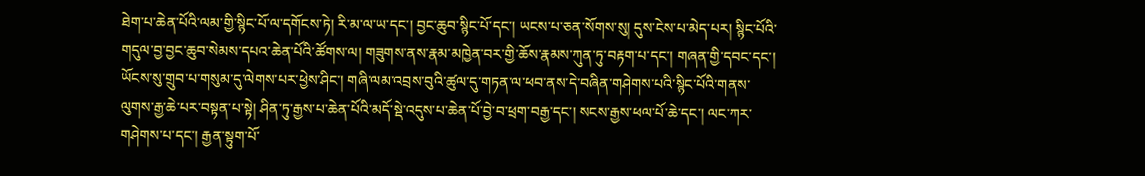ཐེག་པ་ཆེན་པོའི་ལམ་གྱི་སྙིང་པོ་ལ་དགོངས་ཏེ། རི་མ་ལ་ཡ་དང་། བྱང་ཆུབ་སྙིང་པོ་དང་། ཡངས་པ་ཅན་སོགས་སུ། དུས་ངེས་པ་མེད་པར། སྙིང་པོའི་གདུལ་བྱ་བྱང་ཆུབ་སེམས་དཔའ་ཆེན་པོའི་ཚོགས་ལ། གཟུགས་ནས་རྣམ་མཁྱེན་བར་གྱི་ཆོས་རྣམས་ཀུན་ཏུ་བརྟག་པ་དང་། གཞན་གྱི་དབང་དང་། ཡོངས་སུ་གྲུབ་པ་གསུམ་དུ་ལེགས་པར་ཕྱེས་ཤིང་། གཞི་ལམ་འབྲས་བུའི་ཚུལ་དུ་གཏན་ལ་ཕབ་ནས་དེ་བཞིན་གཤེགས་པའི་སྙིང་པོའི་གནས་ལུགས་རྒྱ་ཆེ་པར་བསྟན་པ་སྟེ། ཤིན་ཏུ་རྒྱས་པ་ཆེན་པོའི་མདོ་སྡེ་འདུས་པ་ཆེན་པོ་བྱེ་བ་ཕྲག་བརྒྱ་དང་། སངས་རྒྱས་ཕལ་པོ་ཆེ་དང་། ལང་ཀར་གཤེགས་པ་དང་། རྒྱན་སྟུག་པོ་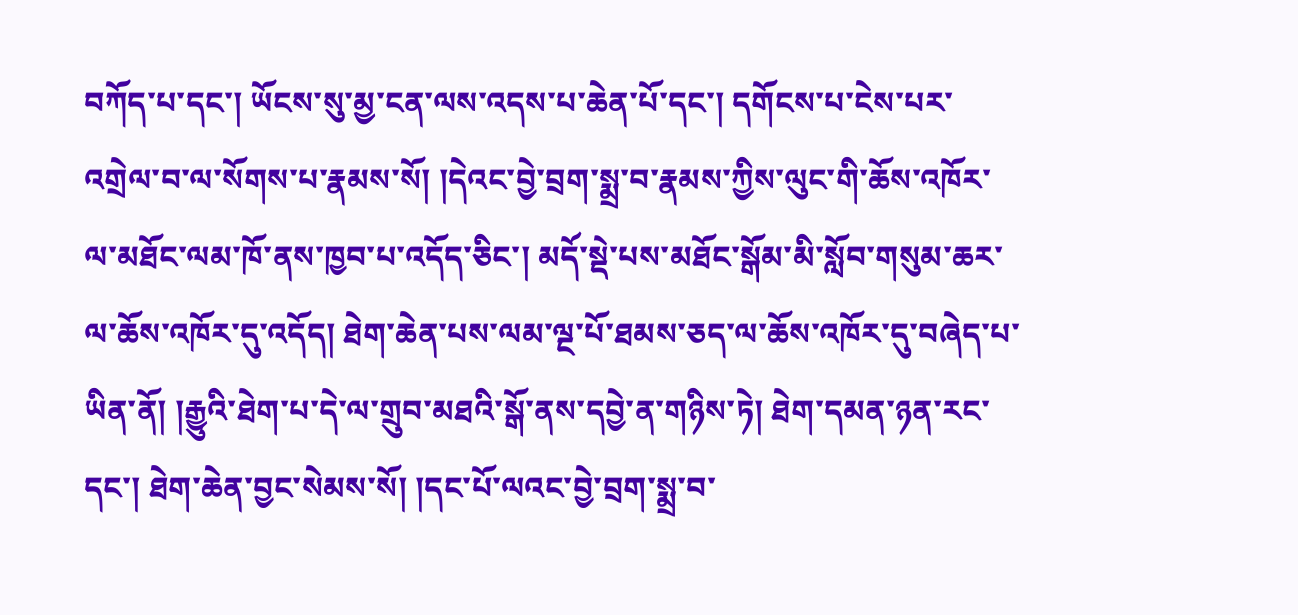བཀོད་པ་དང་། ཡོངས་སུ་མྱ་ངན་ལས་འདས་པ་ཆེན་པོ་དང་། དགོངས་པ་ངེས་པར་འགྲེལ་བ་ལ་སོགས་པ་རྣམས་སོ། །དེའང་བྱེ་བྲག་སྨྲ་བ་རྣམས་ཀྱིས་ལུང་གི་ཆོས་འཁོར་ལ་མཐོང་ལམ་ཁོ་ནས་ཁྱབ་པ་འདོད་ཅིང་། མདོ་སྡེ་པས་མཐོང་སྒོམ་མི་སློབ་གསུམ་ཆར་ལ་ཆོས་འཁོར་དུ་འདོད། ཐེག་ཆེན་པས་ལམ་ལྔ་པོ་ཐམས་ཅད་ལ་ཆོས་འཁོར་དུ་བཞེད་པ་ཡིན་ནོ། །རྒྱུའི་ཐེག་པ་དེ་ལ་གྲུབ་མཐའི་སྒོ་ནས་དབྱེ་ན་གཉིས་ཏེ། ཐེག་དམན་ཉན་རང་དང་། ཐེག་ཆེན་བྱང་སེམས་སོ། །དང་པོ་ལའང་བྱེ་བྲག་སྨྲ་བ་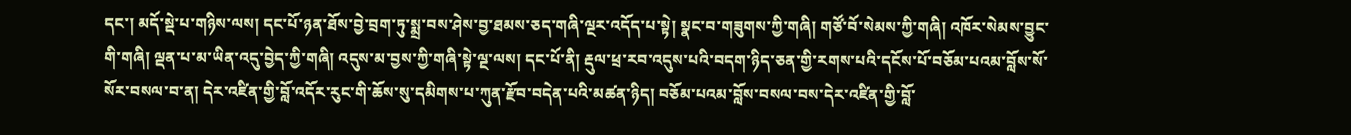དང་། མདོ་སྡེ་པ་གཉིས་ལས། དང་པོ་ཉན་ཐོས་བྱེ་བྲག་ཏུ་སྨྲ་བས་ཤེས་བྱ་ཐམས་ཅད་གཞི་ལྔར་འདོད་པ་སྟེ། སྣང་བ་གཟུགས་ཀྱི་གཞི། གཙོ་བོ་སེམས་ཀྱི་གཞི། འཁོར་སེམས་བྱུང་གི་གཞི། ལྡན་པ་མ་ཡིན་འདུ་བྱེད་ཀྱི་གཞི། འདུས་མ་བྱས་ཀྱི་གཞི་སྟེ་ལྔ་ལས། དང་པོ་ནི། རྡུལ་ཕྲ་རབ་འདུས་པའི་བདག་ཉིད་ཅན་གྱི་རགས་པའི་དངོས་པོ་བཅོམ་པའམ་བློས་སོ་སོར་བསལ་བ་ན། དེར་འཛིན་གྱི་བློ་འདོར་རུང་གི་ཆོས་སུ་དམིགས་པ་ཀུན་རྫོབ་བདེན་པའི་མཚན་ཉིད། བཅོམ་པའམ་བློས་བསལ་བས་དེར་འཛིན་གྱི་བློ་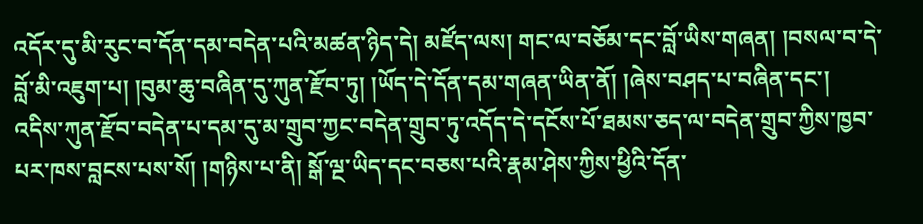འདོར་དུ་མི་རུང་བ་དོན་དམ་བདེན་པའི་མཚན་ཉིད་དེ། མཛོད་ལས། གང་ལ་བཅོམ་དང་བློ་ཡིས་གཞན། །བསལ་བ་དེ་བློ་མི་འཇུག་པ། །བུམ་ཆུ་བཞིན་དུ་ཀུན་རྫོབ་ཏུ། །ཡོད་དེ་དོན་དམ་གཞན་ཡིན་ནོ། །ཞེས་བཤད་པ་བཞིན་དང་། འདིས་ཀུན་རྫོབ་བདེན་པ་དམ་དུ་མ་གྲུབ་ཀྱང་བདེན་གྲུབ་ཏུ་འདོད་དེ་དངོས་པོ་ཐམས་ཅད་ལ་བདེན་གྲུབ་ཀྱིས་ཁྱབ་པར་ཁས་བླངས་པས་སོ། །གཉིས་པ་ནི། སྒོ་ལྔ་ཡིད་དང་བཅས་པའི་རྣམ་ཤེས་ཀྱིས་ཕྱིའི་དོན་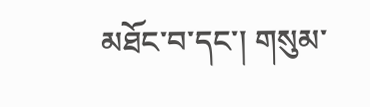མཐོང་བ་དང་། གསུམ་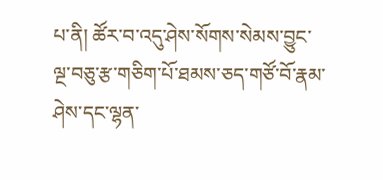པ་ནི། ཚོར་བ་འདུ་ཤེས་སོགས་སེམས་བྱུང་ལྔ་བཅུ་རྩ་གཅིག་པོ་ཐམས་ཅད་གཙོ་བོ་རྣམ་ཤེས་དང་ལྷན་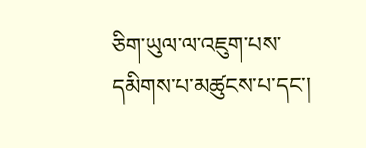ཅིག་ཡུལ་ལ་འཇུག་པས་དམིགས་པ་མཚུངས་པ་དང་།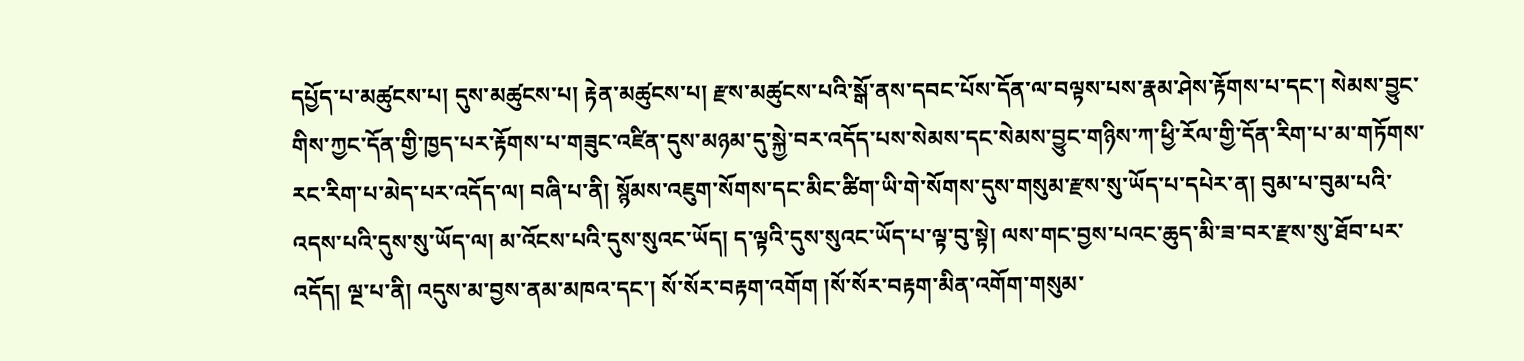དཔྱོད་པ་མཚུངས་པ། དུས་མཚུངས་པ། རྟེན་མཚུངས་པ། རྫས་མཚུངས་པའི་སྒོ་ནས་དབང་པོས་དོན་ལ་བལྟས་པས་རྣམ་ཤེས་རྟོགས་པ་དང་། སེམས་བྱུང་གིས་ཀྱང་དོན་གྱི་ཁྱད་པར་རྟོགས་པ་གཟུང་འཛིན་དུས་མཉམ་དུ་སྐྱེ་བར་འདོད་པས་སེམས་དང་སེམས་བྱུང་གཉིས་ཀ་ཕྱི་རོལ་གྱི་དོན་རིག་པ་མ་གཏོགས་རང་རིག་པ་མེད་པར་འདོད་ལ། བཞི་པ་ནི། སྙོམས་འཇུག་སོགས་དང་མིང་ཚིག་ཡི་གེ་སོགས་དུས་གསུམ་རྫས་སུ་ཡོད་པ་དཔེར་ན། བུམ་པ་བུམ་པའི་འདས་པའི་དུས་སུ་ཡོད་ལ། མ་འོངས་པའི་དུས་སུའང་ཡོད། ད་ལྟའི་དུས་སུའང་ཡོད་པ་ལྟ་བུ་སྟེ། ལས་གང་བྱས་པའང་ཆུད་མི་ཟ་བར་རྫས་སུ་ཐོབ་པར་འདོད། ལྔ་པ་ནི། འདུས་མ་བྱས་ནམ་མཁའ་དང་། སོ་སོར་བརྟག་འགོག །སོ་སོར་བརྟག་མིན་འགོག་གསུམ་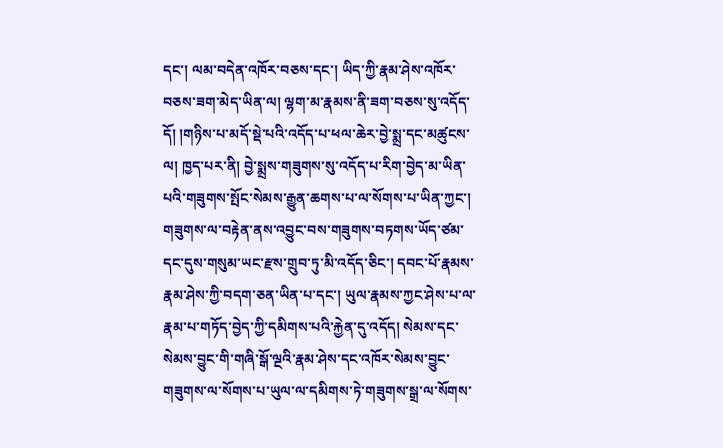དང་། ལམ་བདེན་འཁོར་བཅས་དང་། ཡིད་ཀྱི་རྣམ་ཤེས་འཁོར་བཅས་ཟག་མེད་ཡིན་ལ། ལྷག་མ་རྣམས་ནི་ཟག་བཅས་སུ་འདོད་དོ། །གཉིས་པ་མདོ་སྡེ་པའི་འདོད་པ་ཕལ་ཆེར་བྱེ་སྨྲ་དང་མཚུངས་ལ། ཁྱད་པར་ནི། བྱེ་སྨྲས་གཟུགས་སུ་འདོད་པ་རིག་བྱེད་མ་ཡིན་པའི་གཟུགས་སྤོང་སེམས་རྒྱུན་ཆགས་པ་ལ་སོགས་པ་ཡིན་ཀྱང་། གཟུགས་ལ་བརྟེན་ནས་འབྱུང་བས་གཟུགས་བཏགས་ཡོད་ཙམ་དང་དུས་གསུམ་ཡང་རྫས་གྲུབ་ཏུ་མི་འདོད་ཅིང་། དབང་པོ་རྣམས་རྣམ་ཤེས་ཀྱི་བདག་ཅན་ཡིན་པ་དང་། ཡུལ་རྣམས་ཀྱང་ཤེས་པ་ལ་རྣམ་པ་གཏོད་བྱེད་ཀྱི་དམིགས་པའི་རྐྱེན་དུ་འདོད། སེམས་དང་སེམས་བྱུང་གི་གཞི་སྒོ་ལྔའི་རྣམ་ཤེས་དང་འཁོར་སེམས་བྱུང་གཟུགས་ལ་སོགས་པ་ཡུལ་ལ་དམིགས་ཏེ་གཟུགས་སྒྲ་ལ་སོགས་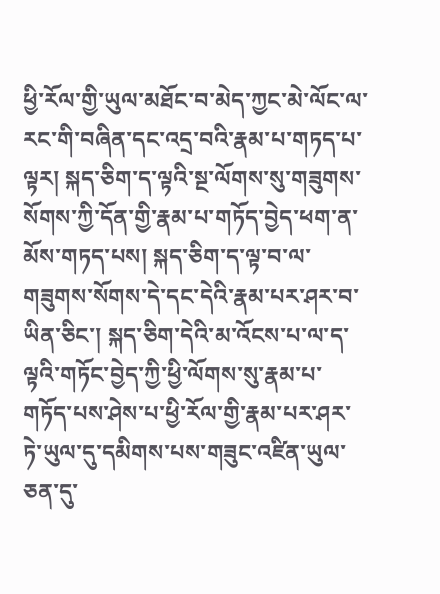ཕྱི་རོལ་གྱི་ཡུལ་མཐོང་བ་མེད་ཀྱང་མེ་ལོང་ལ་རང་གི་བཞིན་དང་འདྲ་བའི་རྣམ་པ་གཏད་པ་ལྟར། སྐད་ཅིག་ད་ལྟའི་སྔ་ལོགས་སུ་གཟུགས་སོགས་ཀྱི་དོན་གྱི་རྣམ་པ་གཏོད་བྱེད་ཕག་ན་མོས་གཏད་པས། སྐད་ཅིག་ད་ལྟ་བ་ལ་གཟུགས་སོགས་དེ་དང་དེའི་རྣམ་པར་ཤར་བ་ཡིན་ཅིང་། སྐད་ཅིག་དེའི་མ་འོངས་པ་ལ་ད་ལྟའི་གཏོང་བྱེད་ཀྱི་ཕྱི་ལོགས་སུ་རྣམ་པ་གཏོད་པས་ཤེས་པ་ཕྱི་རོལ་གྱི་རྣམ་པར་ཤར་ཏེ་ཡུལ་དུ་དམིགས་པས་གཟུང་འཛིན་ཡུལ་ཅན་དུ་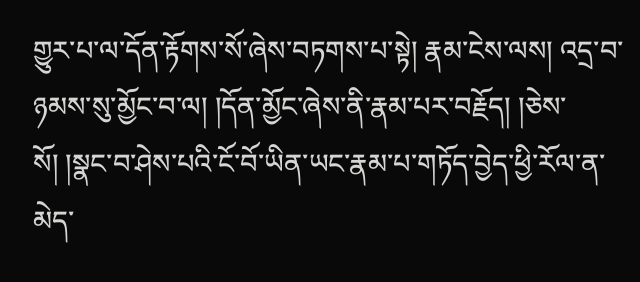གྱུར་པ་ལ་དོན་རྟོགས་སོ་ཞེས་བཏགས་པ་སྟེ། རྣམ་ངེས་ལས། འདྲ་བ་ཉམས་སུ་མྱོང་བ་ལ། །དོན་མྱོང་ཞེས་ནི་རྣམ་པར་བརྗོད། །ཅེས་སོ། །སྣང་བ་ཤེས་པའི་ངོ་བོ་ཡིན་ཡང་རྣམ་པ་གཏོད་བྱེད་ཕྱི་རོལ་ན་མེད་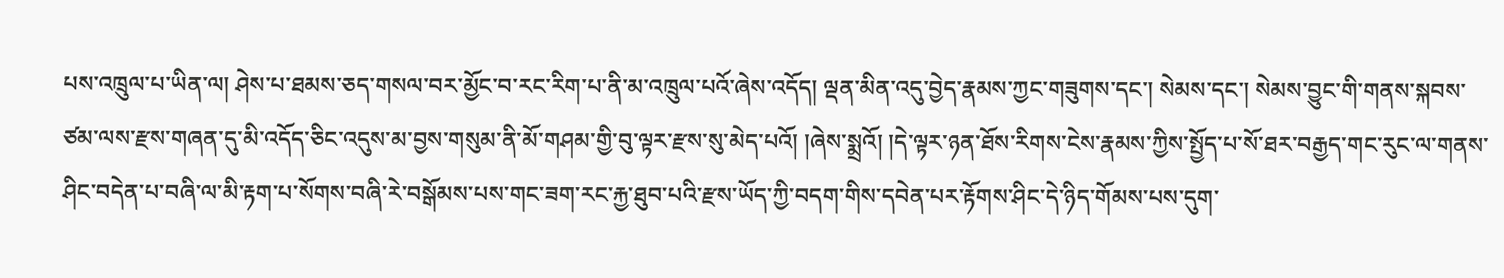པས་འཁྲུལ་པ་ཡིན་ལ། ཤེས་པ་ཐམས་ཅད་གསལ་བར་མྱོང་བ་རང་རིག་པ་ནི་མ་འཁྲུལ་པའོ་ཞེས་འདོད། ལྡན་མིན་འདུ་བྱེད་རྣམས་ཀྱང་གཟུགས་དང་། སེམས་དང་། སེམས་བྱུང་གི་གནས་སྐབས་ཙམ་ལས་རྫས་གཞན་དུ་མི་འདོད་ཅིང་འདུས་མ་བྱས་གསུམ་ནི་མོ་གཤམ་གྱི་བུ་ལྟར་རྫས་སུ་མེད་པའོ། །ཞེས་སྨྲའོ། །དེ་ལྟར་ཉན་ཐོས་རིགས་ངེས་རྣམས་ཀྱིས་སྤྱོད་པ་སོ་ཐར་བརྒྱད་གང་རུང་ལ་གནས་ཤིང་བདེན་པ་བཞི་ལ་མི་རྟག་པ་སོགས་བཞི་རེ་བསྒོམས་པས་གང་ཟག་རང་རྐྱ་ཐུབ་པའི་རྫས་ཡོད་ཀྱི་བདག་གིས་དབེན་པར་རྟོགས་ཤིང་དེ་ཉིད་གོམས་པས་དུག་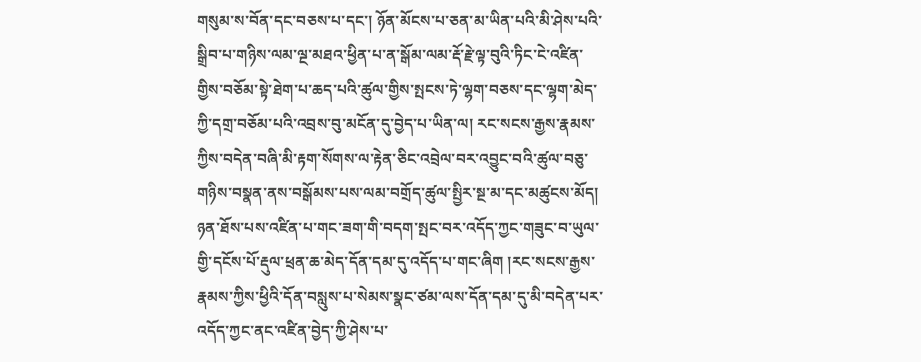གསུམ་ས་བོན་དང་བཅས་པ་དང་། ཉོན་མོངས་པ་ཅན་མ་ཡིན་པའི་མི་ཤེས་པའི་སྒྲིབ་པ་གཉིས་ལམ་ལྔ་མཐའ་ཕྱིན་པ་ན་སྒོམ་ལམ་རྡོ་རྗེ་ལྟ་བུའི་ཏིང་ངེ་འཛིན་གྱིས་བཅོམ་སྟེ་ཐེག་པ་ཆད་པའི་ཚུལ་གྱིས་སྤངས་ཏེ་ལྷག་བཅས་དང་ལྷག་མེད་ཀྱི་དགྲ་བཅོམ་པའི་འབྲས་བུ་མངོན་དུ་བྱེད་པ་ཡིན་ལ། རང་སངས་རྒྱས་རྣམས་ཀྱིས་བདེན་བཞི་མི་རྟག་སོགས་ལ་རྟེན་ཅིང་འབྲེལ་བར་འབྱུང་བའི་ཚུལ་བཅུ་གཉིས་བསྣན་ནས་བསྒོམས་པས་ལམ་བགྲོད་ཚུལ་སྤྱིར་སྔ་མ་དང་མཚུངས་མོད། ཉན་ཐོས་པས་འཛིན་པ་གང་ཟག་གི་བདག་སྤང་བར་འདོད་ཀྱང་གཟུང་བ་ཡུལ་གྱི་དངོས་པོ་རྡུལ་ཕྲན་ཆ་མེད་དོན་དམ་དུ་འདོད་པ་གང་ཞིག །རང་སངས་རྒྱས་རྣམས་ཀྱིས་ཕྱིའི་དོན་བསླུས་པ་སེམས་སྣང་ཙམ་ལས་དོན་དམ་དུ་མི་བདེན་པར་འདོད་ཀྱང་ནང་འཛིན་བྱེད་ཀྱི་ཤེས་པ་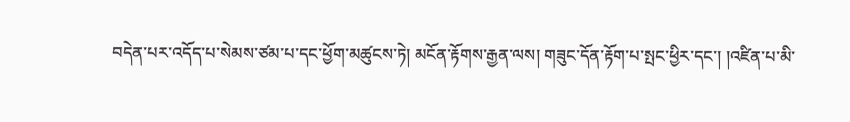བདེན་པར་འདོད་པ་སེམས་ཙམ་པ་དང་ཕྱོག་མཚུངས་ཏེ། མངོན་རྟོགས་རྒྱན་ལས། གཟུང་དོན་རྟོག་པ་སྤང་ཕྱིར་དང་། །འཛིན་པ་མི་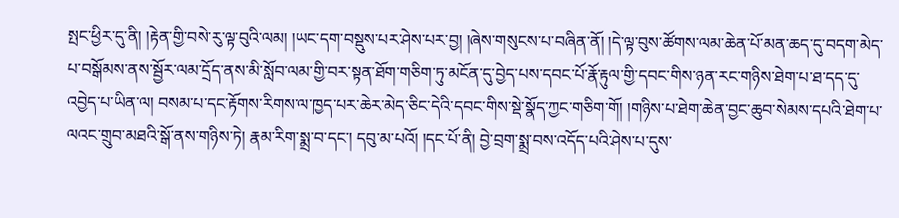སྤང་ཕྱིར་དུ་ནི། །རྟེན་གྱི་བསེ་རུ་ལྟ་བུའི་ལམ། །ཡང་དག་བསྡུས་པར་ཤེས་པར་བྱ། །ཞེས་གསུངས་པ་བཞིན་ནོ། །དེ་ལྟ་བུས་ཚོགས་ལམ་ཆེན་པོ་མན་ཆད་དུ་བདག་མེད་པ་བསྒོམས་ནས་སྦྱོར་ལམ་དྲོད་ནས་མི་སློབ་ལམ་གྱི་བར་སྟན་ཐོག་གཅིག་ཏུ་མངོན་དུ་བྱེད་པས་དབང་པོ་རྣོ་རྟུལ་གྱི་དབང་གིས་ཉན་རང་གཉིས་ཐེག་པ་ཐ་དད་དུ་འབྱེད་པ་ཡིན་ལ། བསམ་པ་དང་རྟོགས་རིགས་ལ་ཁྱད་པར་ཆེར་མེད་ཅིང་དེའི་དབང་གིས་སྡེ་སྣོད་ཀྱང་གཅིག་གོ། །གཉིས་པ་ཐེག་ཆེན་བྱང་ཆུབ་སེམས་དཔའི་ཐེག་པ་ལའང་གྲུབ་མཐའི་སྒོ་ནས་གཉིས་ཏེ། རྣམ་རིག་སྨྲ་བ་དང་། དབུ་མ་པའོ། །དང་པོ་ནི། བྱེ་བྲག་སྨྲ་བས་འདོད་པའི་ཤེས་པ་དུས་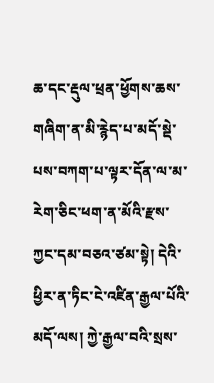ཆ་དང་རྡུལ་ཕྲན་ཕྱོགས་ཆས་གཞིག་ན་མི་རྙེད་པ་མདོ་སྡེ་པས་བཀག་པ་ལྟར་དོན་ལ་མ་རེག་ཅིང་ཕག་ན་མོའི་རྫས་ཀྱང་དམ་བཅའ་ཙམ་སྟེ། དེའི་ཕྱིར་ན་ཏིང་ངེ་འཛིན་རྒྱལ་པོའི་མདོ་ལས། ཀྱེ་རྒྱལ་བའི་སྲས་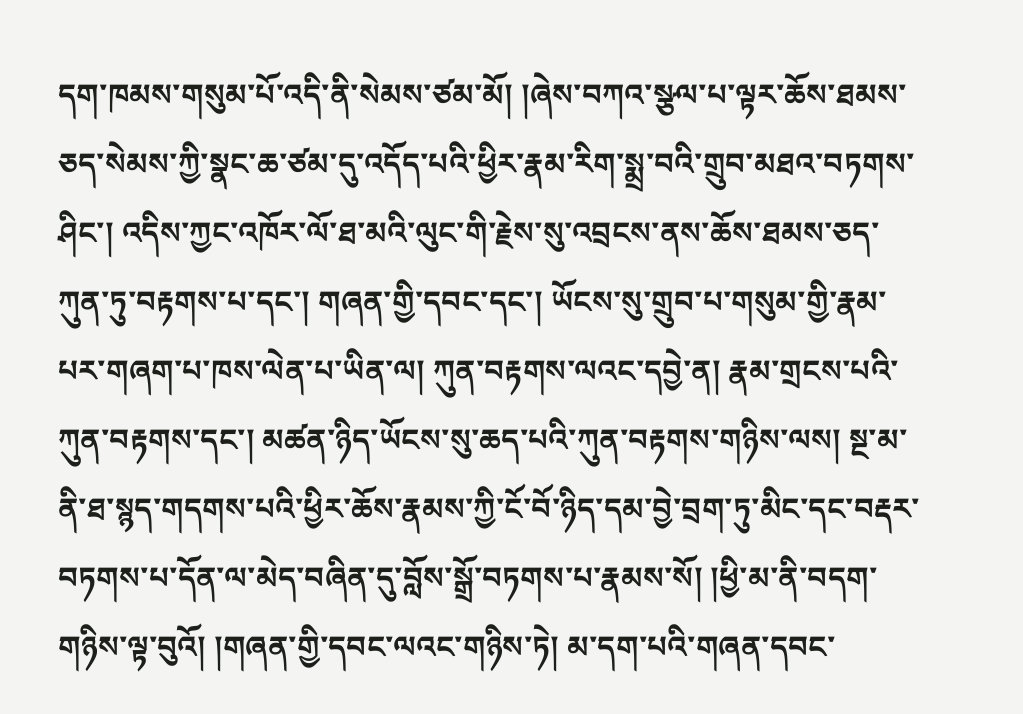དག་ཁམས་གསུམ་པོ་འདི་ནི་སེམས་ཙམ་མོ། །ཞེས་བཀའ་སྩལ་པ་ལྟར་ཆོས་ཐམས་ཅད་སེམས་ཀྱི་སྣང་ཆ་ཙམ་དུ་འདོད་པའི་ཕྱིར་རྣམ་རིག་སྨྲ་བའི་གྲུབ་མཐའ་བཏགས་ཤིང་། འདིས་ཀྱང་འཁོར་ལོ་ཐ་མའི་ལུང་གི་རྗེས་སུ་འབྲངས་ནས་ཆོས་ཐམས་ཅད་ཀུན་ཏུ་བརྟགས་པ་དང་། གཞན་གྱི་དབང་དང་། ཡོངས་སུ་གྲུབ་པ་གསུམ་གྱི་རྣམ་པར་གཞག་པ་ཁས་ལེན་པ་ཡིན་ལ། ཀུན་བརྟགས་ལའང་དབྱེ་ན། རྣམ་གྲངས་པའི་ཀུན་བརྟགས་དང་། མཚན་ཉིད་ཡོངས་སུ་ཆད་པའི་ཀུན་བརྟགས་གཉིས་ལས། སྔ་མ་ནི་ཐ་སྙད་གདགས་པའི་ཕྱིར་ཆོས་རྣམས་ཀྱི་ངོ་བོ་ཉིད་དམ་བྱེ་བྲག་ཏུ་མིང་དང་བརྡར་བཏགས་པ་དོན་ལ་མེད་བཞིན་དུ་བློས་སྒྲོ་བཏགས་པ་རྣམས་སོ། །ཕྱི་མ་ནི་བདག་གཉིས་ལྟ་བུའོ། །གཞན་གྱི་དབང་ལའང་གཉིས་ཏེ། མ་དག་པའི་གཞན་དབང་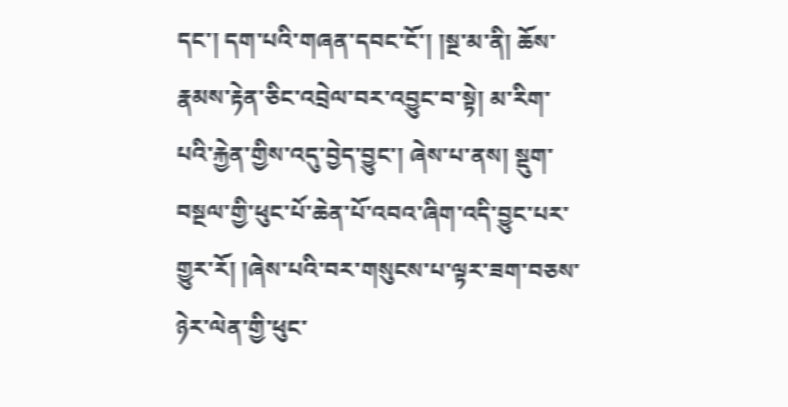དང་། དག་པའི་གཞན་དབང་ངོ་། །སྔ་མ་ནི། ཆོས་རྣམས་རྟེན་ཅིང་འབྲེལ་བར་འབྱུང་བ་སྟེ། མ་རིག་པའི་རྐྱེན་གྱིས་འདུ་བྱེད་བྱུང་། ཞེས་པ་ནས། སྡུག་བསྔལ་གྱི་ཕུང་པོ་ཆེན་པོ་འབའ་ཞིག་འདི་བྱུང་པར་གྱུར་རོ། །ཞེས་པའི་བར་གསུངས་པ་ལྟར་ཟག་བཅས་ཉེར་ལེན་གྱི་ཕུང་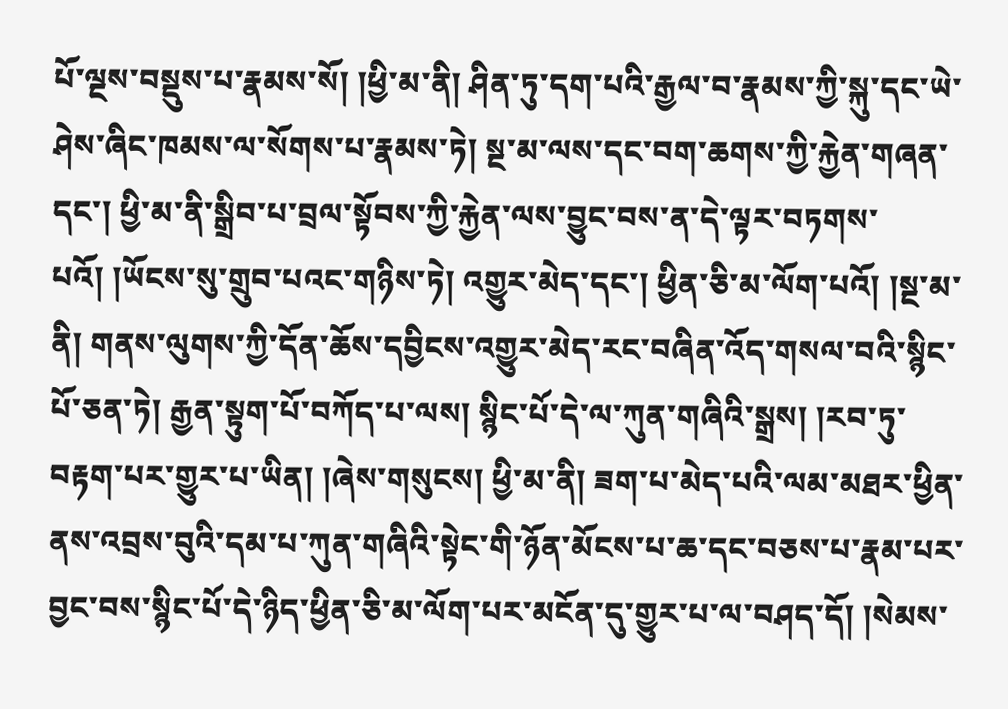པོ་ལྔས་བསྡུས་པ་རྣམས་སོ། །ཕྱི་མ་ནི། ཤིན་ཏུ་དག་པའི་རྒྱལ་བ་རྣམས་ཀྱི་སྐུ་དང་ཡེ་ཤེས་ཞིང་ཁམས་ལ་སོགས་པ་རྣམས་ཏེ། སྔ་མ་ལས་དང་བག་ཆགས་ཀྱི་རྐྱེན་གཞན་དང་། ཕྱི་མ་ནི་སྒྲིབ་པ་བྲལ་སྟོབས་ཀྱི་རྐྱེན་ལས་བྱུང་བས་ན་དེ་ལྟར་བཏགས་པའོ། །ཡོངས་སུ་གྲུབ་པའང་གཉིས་ཏེ། འགྱུར་མེད་དང་། ཕྱིན་ཅི་མ་ལོག་པའོ། །སྔ་མ་ནི། གནས་ལུགས་ཀྱི་དོན་ཆོས་དབྱིངས་འགྱུར་མེད་རང་བཞིན་འོད་གསལ་བའི་སྙིང་པོ་ཅན་ཏེ། རྒྱན་སྟུག་པོ་བཀོད་པ་ལས། སྙིང་པོ་དེ་ལ་ཀུན་གཞིའི་སྒྲས། །རབ་ཏུ་བརྟག་པར་གྱུར་པ་ཡིན། །ཞེས་གསུངས། ཕྱི་མ་ནི། ཟག་པ་མེད་པའི་ལམ་མཐར་ཕྱིན་ནས་འབྲས་བུའི་དམ་པ་ཀུན་གཞིའི་སྟེང་གི་ཉོན་མོངས་པ་ཆ་དང་བཅས་པ་རྣམ་པར་བྱང་བས་སྙིང་པོ་དེ་ཉིད་ཕྱིན་ཅི་མ་ལོག་པར་མངོན་དུ་གྱུར་པ་ལ་བཤད་དོ། །སེམས་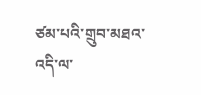ཙམ་པའི་གྲུབ་མཐའ་འདི་ལ་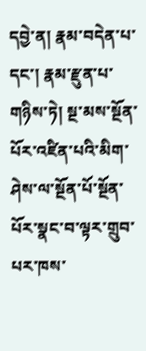དབྱེ་ན། རྣམ་བདེན་པ་དང་། རྣམ་རྫུན་པ་གཉིས་ཏེ། སྔ་མས་སྔོན་པོར་འཛིན་པའི་མིག་ཤེས་ལ་སྔོན་པོ་སྔོན་པོར་སྣང་བ་ལྟར་གྲུབ་པར་ཁས་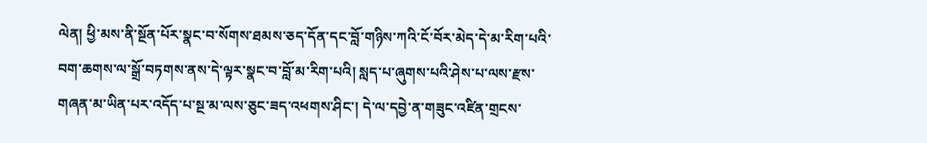ལེན། ཕྱི་མས་ནི་སྔོན་པོར་སྣང་བ་སོགས་ཐམས་ཅད་དོན་དང་བློ་གཉིས་ཀའི་ངོ་བོར་མེད་དེ་མ་རིག་པའི་བག་ཆགས་ལ་སྒྲོ་བཏགས་ནས་དེ་ལྟར་སྣང་བ་བློ་མ་རིག་པའི། སླད་པ་ཞུགས་པའི་ཤེས་པ་ལས་རྫས་གཞན་མ་ཡིན་པར་འདོད་པ་སྔ་མ་ལས་ཅུང་ཟད་འཕགས་ཤིང་། དེ་ལ་དབྱེ་ན་གཟུང་འཛིན་གྲངས་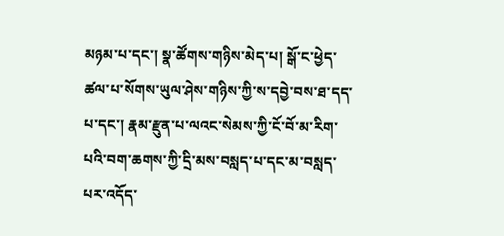མཉམ་པ་དང་། སྣ་ཚོགས་གཉིས་མེད་པ། སྒོ་ང་ཕྱེད་ཚལ་པ་སོགས་ཡུལ་ཤེས་གཉིས་ཀྱི་ས་དབྱེ་བས་ཐ་དད་པ་དང་། རྣམ་རྫུན་པ་ལའང་སེམས་ཀྱི་ངོ་བོ་མ་རིག་པའི་བག་ཆགས་ཀྱི་དྲི་མས་བསླད་པ་དང་མ་བསླད་པར་འདོད་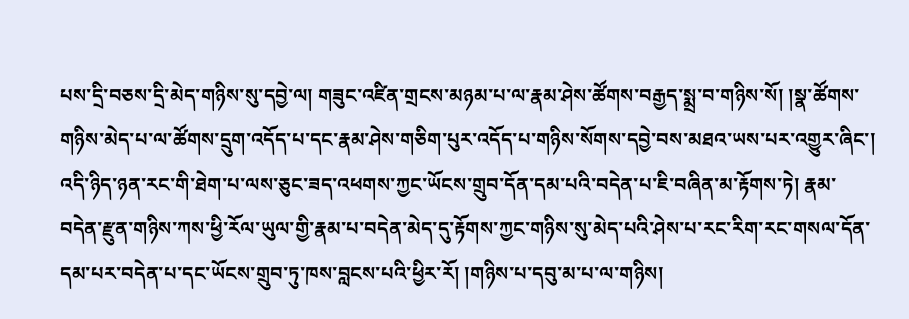པས་དྲི་བཅས་དྲི་མེད་གཉིས་སུ་དབྱེ་ལ། གཟུང་འཛིན་གྲངས་མཉམ་པ་ལ་རྣམ་ཤེས་ཚོགས་བརྒྱད་སྨྲ་བ་གཉིས་སོ། །སྣ་ཚོགས་གཉིས་མེད་པ་ལ་ཚོགས་དྲུག་འདོད་པ་དང་རྣམ་ཤེས་གཅིག་པུར་འདོད་པ་གཉིས་སོགས་དབྱེ་བས་མཐའ་ཡས་པར་འགྱུར་ཞིང་། འདི་ཉིད་ཉན་རང་གི་ཐེག་པ་ལས་ཅུང་ཟད་འཕགས་ཀྱང་ཡོངས་གྲུབ་དོན་དམ་པའི་བདེན་པ་ཇི་བཞིན་མ་རྟོགས་ཏེ། རྣམ་བདེན་རྫུན་གཉིས་ཀས་ཕྱི་རོལ་ཡུལ་གྱི་རྣམ་པ་བདེན་མེད་དུ་རྟོགས་ཀྱང་གཉིས་སུ་མེད་པའི་ཤེས་པ་རང་རིག་རང་གསལ་དོན་དམ་པར་བདེན་པ་དང་ཡོངས་གྲུབ་ཏུ་ཁས་བླངས་པའི་ཕྱིར་རོ། །གཉིས་པ་དབུ་མ་པ་ལ་གཉིས།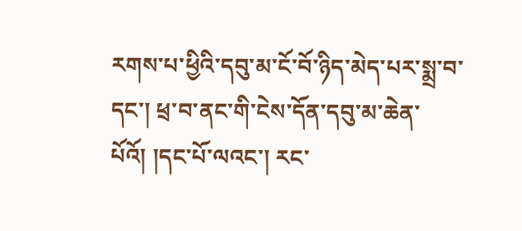རགས་པ་ཕྱིའི་དབུ་མ་ངོ་བོ་ཉིད་མེད་པར་སྨྲ་བ་དང་། ཕྲ་བ་ནང་གི་ངེས་དོན་དབུ་མ་ཆེན་པོའོ། །དང་པོ་ལའང་། རང་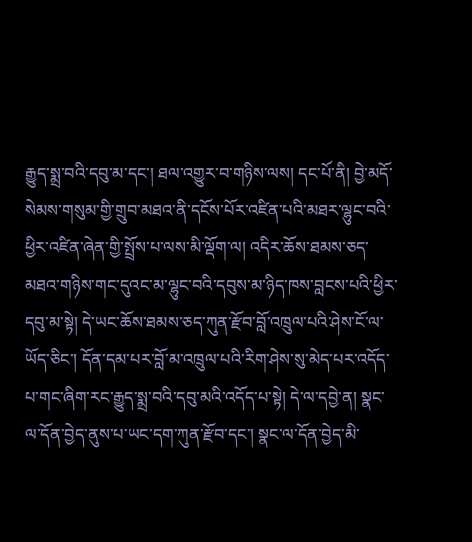རྒྱུད་སྨྲ་བའི་དབུ་མ་དང་། ཐལ་འགྱུར་བ་གཉིས་ལས། དང་པོ་ནི། བྱེ་མདོ་སེམས་གསུམ་གྱི་གྲུབ་མཐའ་ནི་དངོས་པོར་འཛིན་པའི་མཐར་ལྷུང་བའི་ཕྱིར་འཛིན་ཞེན་གྱི་སྤྲོས་པ་ལས་མི་ལྡོག་ལ། འདིར་ཆོས་ཐམས་ཅད་མཐའ་གཉིས་གང་དུའང་མ་ལྷུང་བའི་དབུས་མ་ཉིད་ཁས་བླངས་པའི་ཕྱིར་དབུ་མ་སྟེ། དེ་ཡང་ཆོས་ཐམས་ཅད་ཀུན་རྫོབ་བློ་འཁྲུལ་པའི་ཤེས་ངོ་ལ་ཡོད་ཅིང་། དོན་དམ་པར་བློ་མ་འཁྲུལ་པའི་རིག་ཤེས་སུ་མེད་པར་འདོད་པ་གང་ཞིག་རང་རྒྱུད་སྨྲ་བའི་དབུ་མའི་འདོད་པ་སྟེ། དེ་ལ་དབྱེ་ན། སྣང་ལ་དོན་བྱེད་ནུས་པ་ཡང་དག་ཀུན་རྫོབ་དང་། སྣང་ལ་དོན་བྱེད་མི་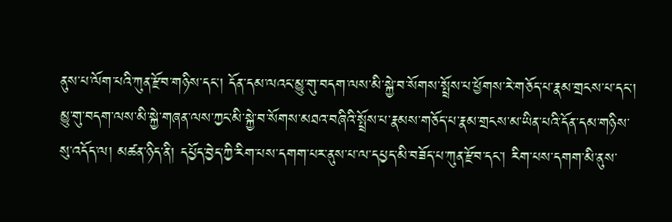ནུས་པ་ལོག་པའི་ཀུན་རྫོབ་གཉིས་དང་། དོན་དམ་ལའང་མྱུ་གུ་བདག་ལས་མི་སྐྱེ་བ་སོགས་སྤྲོས་པ་ཕྱོགས་རེ་གཅོད་པ་རྣམ་གྲངས་པ་དང་། མྱུ་གུ་བདག་ལས་མི་སྐྱེ་གཞན་ལས་ཀྱང་མི་སྐྱེ་བ་སོགས་མཐའ་བཞིའི་སྤྲོས་པ་རྣམས་གཅོད་པ་རྣམ་གྲངས་མ་ཡིན་པའི་དོན་དམ་གཉིས་སུ་འདོད་ལ། མཚན་ཉིད་ནི། དཔྱོད་བྱེད་ཀྱི་རིག་པས་དགག་པར་ནུས་པ་ལ་དཔྱད་མི་བཟོད་པ་ཀུན་རྫོབ་དང་། རིག་པས་དགག་མི་ནུས་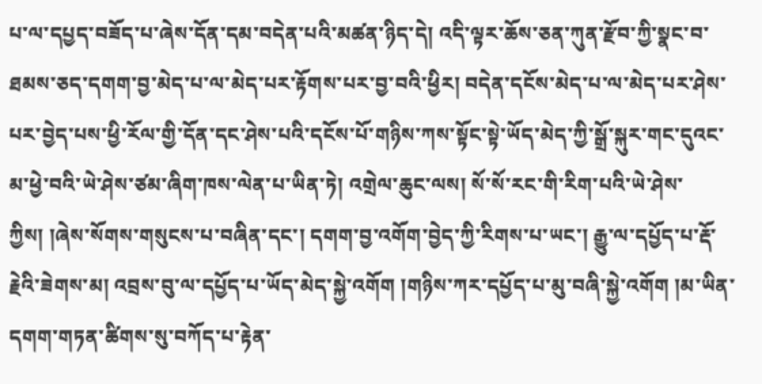པ་ལ་དཔྱད་བཟོད་པ་ཞེས་དོན་དམ་བདེན་པའི་མཚན་ཉིད་དེ། འདི་ལྟར་ཆོས་ཅན་ཀུན་རྫོབ་ཀྱི་སྣང་བ་ཐམས་ཅད་དགག་བྱ་མེད་པ་ལ་མེད་པར་རྟོགས་པར་བྱ་བའི་ཕྱིར། བདེན་དངོས་མེད་པ་ལ་མེད་པར་ཤེས་པར་བྱེད་པས་ཕྱི་རོལ་གྱི་དོན་དང་ཤེས་པའི་དངོས་པོ་གཉིས་ཀས་སྟོང་སྟེ་ཡོད་མེད་ཀྱི་སྒྲོ་སྐུར་གང་དུའང་མ་ཕྱེ་བའི་ཡེ་ཤེས་ཙམ་ཞིག་ཁས་ལེན་པ་ཡིན་ཏེ། འགྲེལ་ཆུང་ལས། སོ་སོ་རང་གི་རིག་པའི་ཡེ་ཤེས་ཀྱིས། །ཞེས་སོགས་གསུངས་པ་བཞིན་དང་། དགག་བྱ་འགོག་བྱེད་ཀྱི་རིགས་པ་ཡང་། རྒྱུ་ལ་དཔྱོད་པ་རྡོ་རྗེའི་ཟེགས་མ། འབྲས་བུ་ལ་དཔྱོད་པ་ཡོད་མེད་སྐྱེ་འགོག །གཉིས་ཀར་དཔྱོད་པ་མུ་བཞི་སྐྱེ་འགོག །མ་ཡིན་དགག་གཏན་ཚིགས་སུ་བཀོད་པ་རྟེན་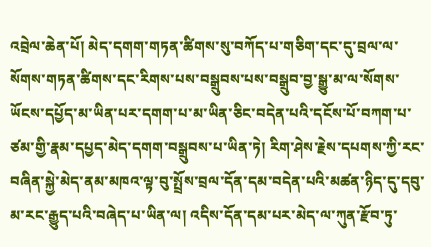འབྲེལ་ཆེན་པོ། མེད་དགག་གཏན་ཚིགས་སུ་བཀོད་པ་གཅིག་དང་དུ་བྲལ་ལ་སོགས་གཏན་ཚིགས་དང་རིགས་པས་བསྒྲུབས་པས་བསྒྲུབ་བྱ་སྒྱུ་མ་ལ་སོགས་ཡོངས་དཔྱོད་མ་ཡིན་པར་དགག་པ་མ་ཡིན་ཅིང་བདེན་པའི་དངོས་པོ་བཀག་པ་ཙམ་གྱི་རྣམ་དཔྱད་མེད་དགག་བསྒྲུབས་པ་ཡིན་ཏེ། རིག་ཤེས་རྗེས་དཔགས་ཀྱི་རང་བཞིན་སྐྱེ་མེད་ནམ་མཁའ་ལྟ་བུ་སྤྲོས་བྲལ་དོན་དམ་བདེན་པའི་མཚན་ཉིད་དུ་དབུ་མ་རང་རྒྱུད་པའི་བཞེད་པ་ཡིན་ལ། འདིས་དོན་དམ་པར་མེད་ལ་ཀུན་རྫོབ་ཏུ་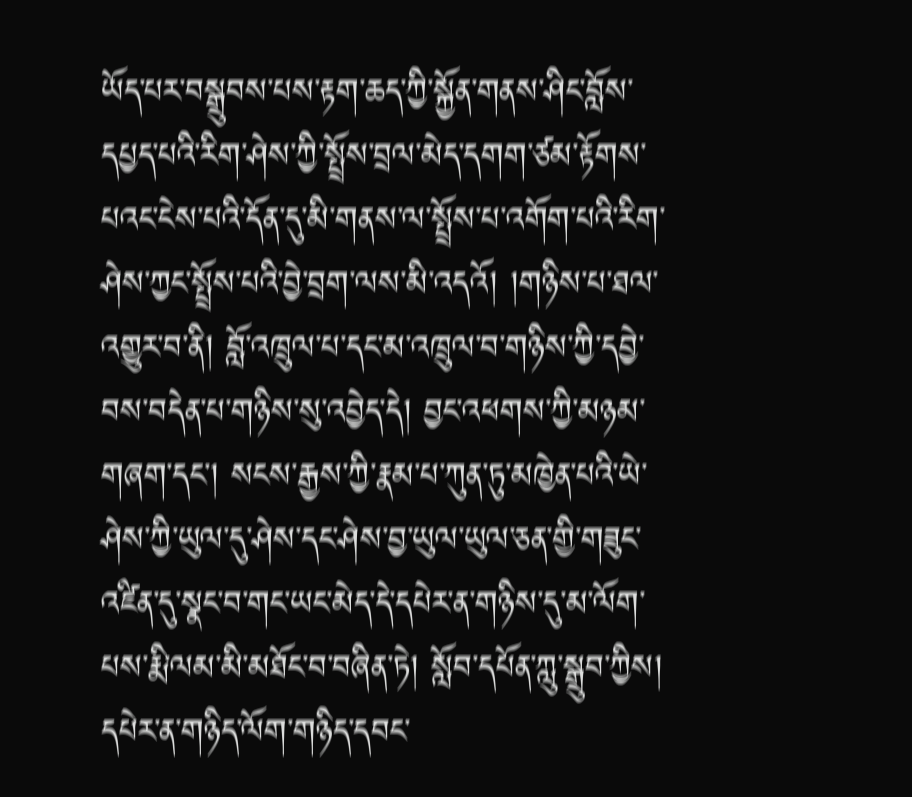ཡོད་པར་བསྒྲུབས་པས་རྟག་ཆད་ཀྱི་སྐྱོན་གནས་ཤིང་བློས་དཔྱད་པའི་རིག་ཤེས་ཀྱི་སྤྲོས་བྲལ་མེད་དགག་ཙམ་རྟོགས་པའང་ངེས་པའི་དོན་དུ་མི་གནས་ལ་སྤྲོས་པ་འགོག་པའི་རིག་ཤེས་ཀྱང་སྤྲོས་པའི་བྱེ་བྲག་ལས་མི་འདའོ། །གཉིས་པ་ཐལ་འགྱུར་བ་ནི། བློ་འཁྲུལ་པ་དང་མ་འཁྲུལ་བ་གཉིས་ཀྱི་དབྱེ་བས་བདེན་པ་གཉིས་སུ་འབྱེད་དེ། བྱང་འཕགས་ཀྱི་མཉམ་གཞག་དང་། སངས་རྒྱས་ཀྱི་རྣམ་པ་ཀུན་ཏུ་མཁྱེན་པའི་ཡེ་ཤེས་ཀྱི་ཡུལ་དུ་ཤེས་དང་ཤེས་བྱ་ཡུལ་ཡུལ་ཅན་གྱི་གཟུང་འཛིན་དུ་སྣང་བ་གང་ཡང་མེད་དེ་དཔེར་ན་གཉིས་དུ་མ་ལོག་པས་རྨི་ལམ་མི་མཐོང་བ་བཞིན་ཏེ། སློབ་དཔོན་ཀླུ་སྒྲུབ་ཀྱིས། དཔེར་ན་གཉིད་ལོག་གཉིད་དབང་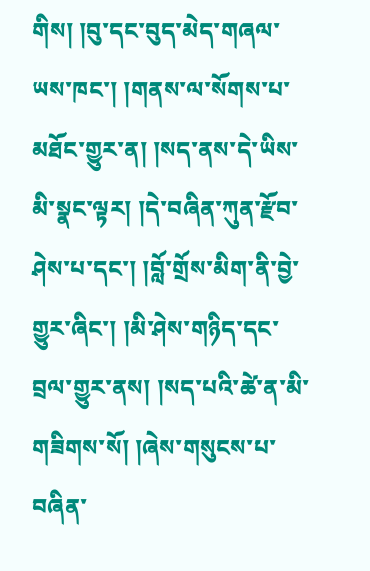གིས། །བུ་དང་བུད་མེད་གཞལ་ཡས་ཁང་། །གནས་ལ་སོགས་པ་མཐོང་གྱུར་ན། །སད་ནས་དེ་ཡིས་མི་སྣང་ལྟར། །དེ་བཞིན་ཀུན་རྫོབ་ཤེས་པ་དང་། །བློ་གྲོས་མིག་ནི་བྱེ་གྱུར་ཞིང་། །མི་ཤེས་གཉིད་དང་བྲལ་གྱུར་ནས། །སད་པའི་ཚེ་ན་མི་གཟིགས་སོ། །ཞེས་གསུངས་པ་བཞིན་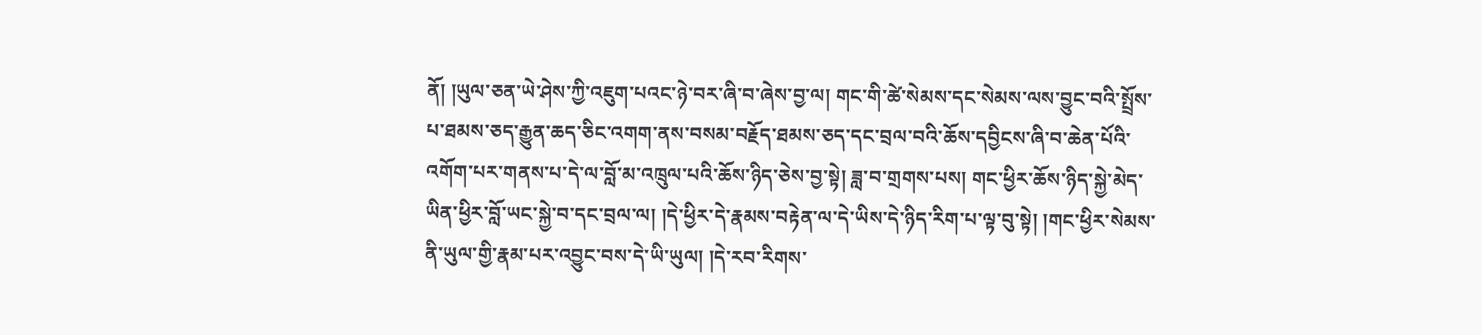ནོ། །ཡུལ་ཅན་ཡེ་ཤེས་ཀྱི་འཇུག་པའང་ཉེ་བར་ཞི་བ་ཞེས་བྱ་ལ། གང་གི་ཚེ་སེམས་དང་སེམས་ལས་བྱུང་བའི་སྤྲོས་པ་ཐམས་ཅད་རྒྱུན་ཆད་ཅིང་འགག་ནས་བསམ་བརྗོད་ཐམས་ཅད་དང་བྲལ་བའི་ཆོས་དབྱིངས་ཞི་བ་ཆེན་པོའི་འགོག་པར་གནས་པ་དེ་ལ་བློ་མ་འཁྲུལ་པའི་ཆོས་ཉིད་ཅེས་བྱ་སྟེ། ཟླ་བ་གྲགས་པས། གང་ཕྱིར་ཆོས་ཉིད་སྐྱེ་མེད་ཡིན་ཕྱིར་བློ་ཡང་སྐྱེ་བ་དང་བྲལ་ལ། །དེ་ཕྱིར་དེ་རྣམས་བརྟེན་ལ་དེ་ཡིས་དེ་ཉིད་རིག་པ་ལྟ་བུ་སྟེ། །གང་ཕྱིར་སེམས་ནི་ཡུལ་གྱི་རྣམ་པར་འབྱུང་བས་དེ་ཡི་ཡུལ། །དེ་རབ་རིགས་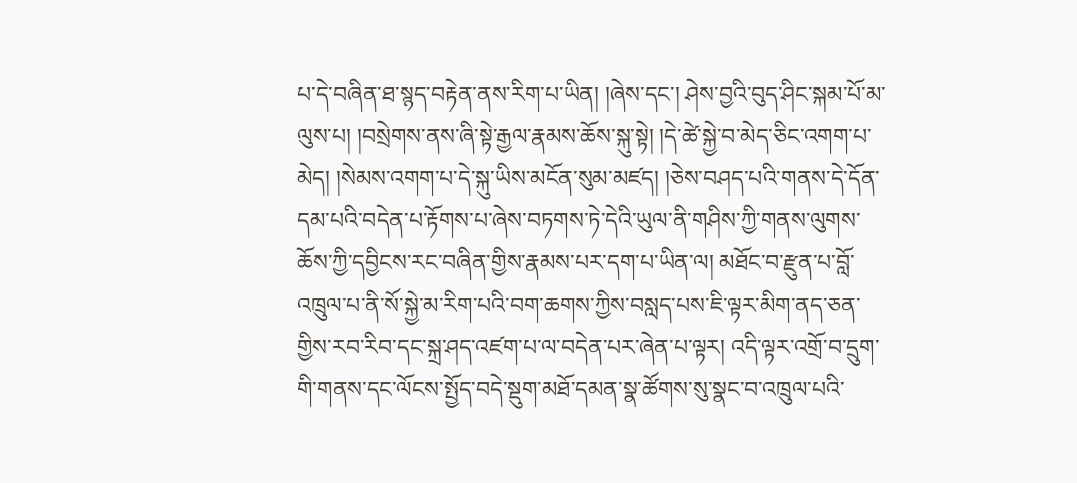པ་དེ་བཞིན་ཐ་སྙད་བརྟེན་ནས་རིག་པ་ཡིན། །ཞེས་དང་། ཤེས་བྱའི་བུད་ཤིང་སྐམ་པོ་མ་ལུས་པ། །བསྲེགས་ནས་ཞི་སྟེ་རྒྱལ་རྣམས་ཆོས་སྐུ་སྟེ། །དེ་ཚེ་སྐྱེ་བ་མེད་ཅིང་འགག་པ་མེད། །སེམས་འགག་པ་དེ་སྐུ་ཡིས་མངོན་སུམ་མཛད། །ཅེས་བཤད་པའི་གནས་དེ་དོན་དམ་པའི་བདེན་པ་རྟོགས་པ་ཞེས་བཏགས་ཏེ་དེའི་ཡུལ་ནི་གཤིས་ཀྱི་གནས་ལུགས་ཆོས་ཀྱི་དབྱིངས་རང་བཞིན་གྱིས་རྣམས་པར་དག་པ་ཡིན་ལ། མཐོང་བ་རྫུན་པ་བློ་འཁྲུལ་པ་ནི་སོ་སྐྱེ་མ་རིག་པའི་བག་ཆགས་ཀྱིས་བསླད་པས་ཇི་ལྟར་མིག་ནད་ཅན་གྱིས་རབ་རིབ་དང་སྐྲ་ཤད་འཛག་པ་ལ་བདེན་པར་ཞེན་པ་ལྟར། འདི་ལྟར་འགྲོ་བ་དྲུག་གི་གནས་དང་ལོངས་སྤྱོད་བདེ་སྡུག་མཐོ་དམན་སྣ་ཚོགས་སུ་སྣང་བ་འཁྲུལ་པའི་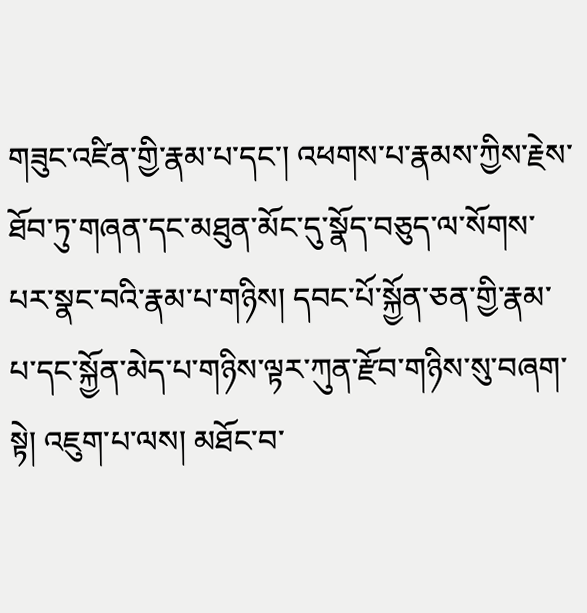གཟུང་འཛིན་གྱི་རྣམ་པ་དང་། འཕགས་པ་རྣམས་ཀྱིས་རྗེས་ཐོབ་ཏུ་གཞན་དང་མཐུན་མོང་དུ་སྣོད་བཅུད་ལ་སོགས་པར་སྣང་བའི་རྣམ་པ་གཉིས། དབང་པོ་སྐྱོན་ཅན་གྱི་རྣམ་པ་དང་སྐྱོན་མེད་པ་གཉིས་ལྟར་ཀུན་རྫོབ་གཉིས་སུ་བཞག་སྟེ། འཇུག་པ་ལས། མཐོང་བ་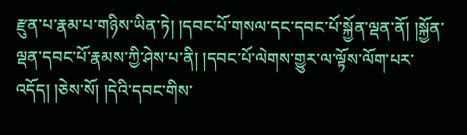རྫུན་པ་རྣམ་པ་གཉིས་ཡིན་ཏེ། །དབང་པོ་གསལ་དང་དབང་པོ་སྐྱོན་ལྡན་ནོ། །སྐྱོན་ལྡན་དབང་པོ་རྣམས་ཀྱི་ཤེས་པ་ནི། །དབང་པོ་ལེགས་གྱུར་ལ་ལྟོས་ལོག་པར་འདོད། །ཅེས་སོ། །དེའི་དབང་གིས་